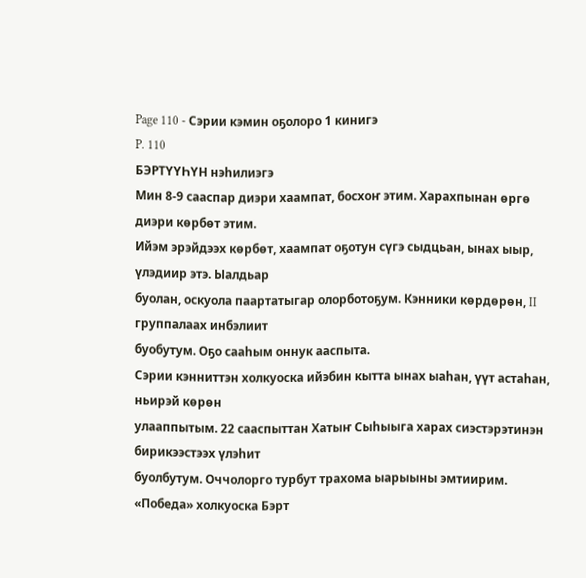Page 110 - Сэрии кэмин оҕолоро 1 кинигэ
P. 110
БЭРТҮҮҺҮН нэһилиэгэ
Мин 8-9 сааспар диэри хаампат, босхоҥ этим. Харахпынан өргө диэри көрбөт этим.
Ийэм эрэйдээх көрбөт, хаампат оҕотун сүгэ сыдцьан, ынах ыыр, үлэдиир этэ. Ыалдьар
буолан, оскуола паартатыгар олорботоҕум. Кэнники көрдөрөн, II группалаах инбэлиит
буобутум. Оҕо сааһым оннук ааспыта.
Сэрии кэнниттэн холкуоска ийэбин кытта ынах ыаһан, үүт астаһан, ньирэй көрөн
улааппытым. 22 сааспыттан Хатыҥ Сыһыыга харах сиэстэрэтинэн бирикээстээх үлэһит
буолбутум. Оччолорго турбут трахома ыарыыны эмтиирим. «Победа» холкуоска Бэрт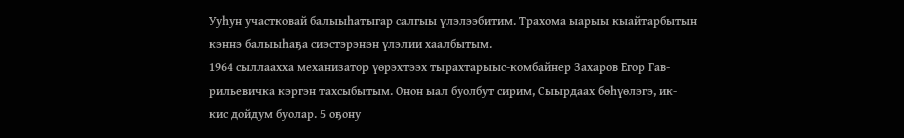Ууһун участковай балыыһатыгар салгыы үлэлээбитим. Трахома ыарыы кыайтарбытын
кэннэ балыыһаҕа сиэстэрэнэн үлэлии хаалбытым.
1964 сыллаахха механизатор үөрэхтээх тырахтарыыс-комбайнер Захаров Егор Гав-
рильевичка кэргэн тахсыбытым. Онон ыал буолбут сирим, Сыырдаах бөһүөлэгэ, ик-
кис дойдум буолар. 5 оҕону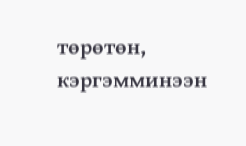төрөтөн, кэргэмминээн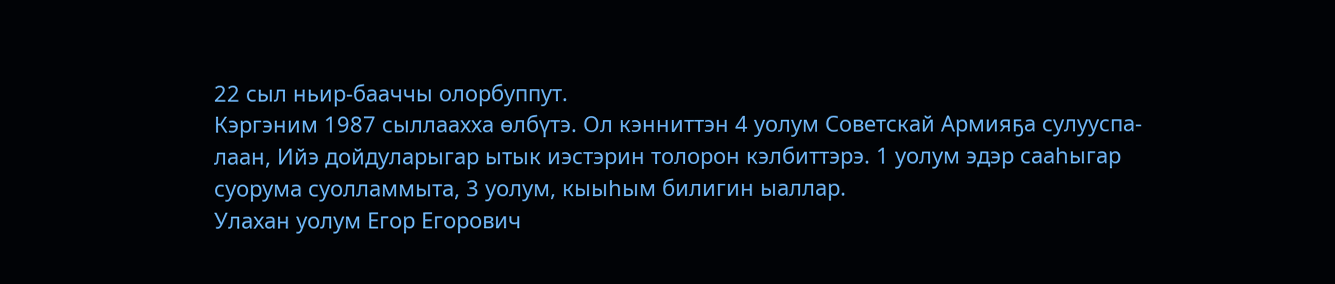22 сыл ньир-бааччы олорбуппут.
Кэргэним 1987 сыллаахха өлбүтэ. Ол кэнниттэн 4 уолум Советскай Армияҕа сулууспа-
лаан, Ийэ дойдуларыгар ытык иэстэрин толорон кэлбиттэрэ. 1 уолум эдэр сааһыгар
суорума суолламмыта, 3 уолум, кыыһым билигин ыаллар.
Улахан уолум Егор Егорович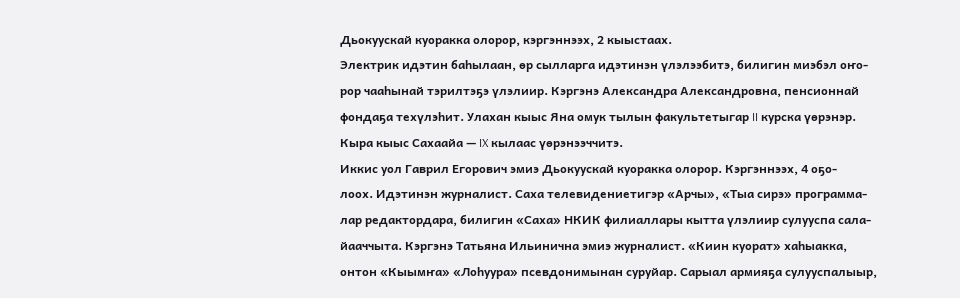Дьокуускай куоракка олорор, кэргэннээх, 2 кыыстаах.
Электрик идэтин баһылаан, өр сылларга идэтинэн үлэлээбитэ, билигин миэбэл оҥо-
рор чааһынай тэрилтэҕэ үлэлиир. Кэргэнэ Александра Александровна, пенсионнай
фондаҕа техүлэһит. Улахан кыыс Яна омук тылын факультетыгар II курска үөрэнэр.
Кыра кыыс Сахаайа — IX кылаас үөрэнээччитэ.
Иккис уол Гаврил Егорович эмиэ Дьокуускай куоракка олорор. Кэргэннээх, 4 оҕо-
лоох. Идэтинэн журналист. Саха телевидениетигэр «Арчы», «Тыа сирэ» программа-
лар редактордара, билигин «Саха» НКИК филиаллары кытта үлэлиир сулууспа сала-
йааччыта. Кэргэнэ Татьяна Ильинична эмиэ журналист. «Киин куорат» хаһыакка,
онтон «Кыымҥа» «Лоһуура» псевдонимынан суруйар. Сарыал армияҕа сулууспалыыр,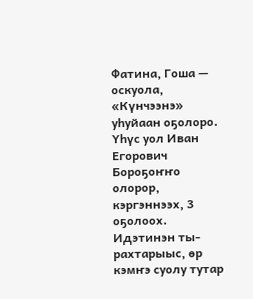Фатина, Гоша — оскуола, «Күнчээнэ» уһуйаан оҕолоро.
Үһүс уол Иван Егорович Бороҕоҥҥо олорор, кэргэннээх, 3 оҕолоох. Идэтинэн ты-
рахтарыыс, өр кэмҥэ суолу тутар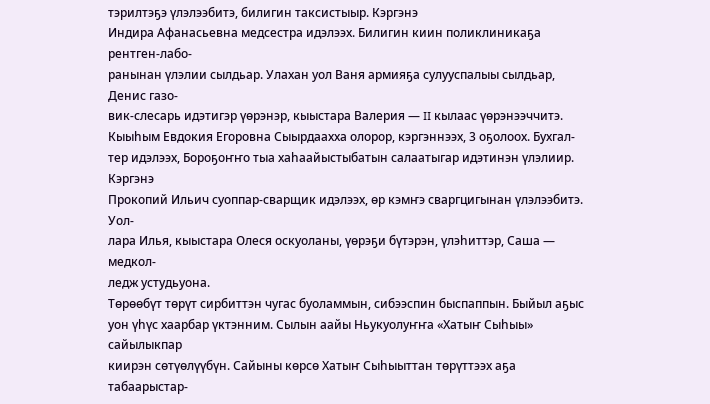тэрилтэҕэ үлэлээбитэ, билигин таксистыыр. Кэргэнэ
Индира Афанасьевна медсестра идэлээх. Билигин киин поликлиникаҕа рентген-лабо-
ранынан үлэлии сылдьар. Улахан уол Ваня армияҕа сулууспалыы сылдьар, Денис газо-
вик-слесарь идэтигэр үөрэнэр, кыыстара Валерия — II кылаас үөрэнээччитэ.
Кыыһым Евдокия Егоровна Сыырдаахха олорор, кэргэннээх, 3 оҕолоох. Бухгал-
тер идэлээх, Бороҕоҥҥо тыа хаһаайыстыбатын салаатыгар идэтинэн үлэлиир. Кэргэнэ
Прокопий Ильич суоппар-сварщик идэлээх, өр кэмҥэ сваргцигынан үлэлээбитэ. Уол-
лара Илья, кыыстара Олеся оскуоланы, үөрэҕи бүтэрэн, үлэһиттэр, Саша — медкол-
ледж устудьуона.
Төрөөбүт төрүт сирбиттэн чугас буоламмын, сибээспин быспаппын. Быйыл аҕыс
уон үһүс хаарбар үктэнним. Сылын аайы Ньукуолуҥҥа «Хатыҥ Сыһыы» сайылыкпар
киирэн сөтүөлүүбүн. Сайыны көрсө Хатыҥ Сыһыыттан төрүттээх аҕа табаарыстар-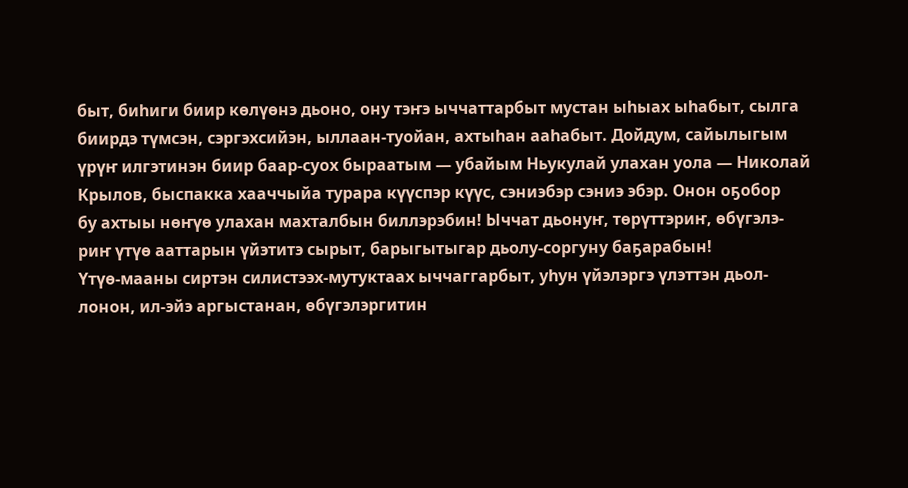быт, биһиги биир көлүөнэ дьоно, ону тэҥэ ыччаттарбыт мустан ыһыах ыһабыт, сылга
биирдэ түмсэн, сэргэхсийэн, ыллаан-туойан, ахтыһан ааһабыт. Дойдум, сайылыгым
үрүҥ илгэтинэн биир баар-суох быраатым — убайым Ньукулай улахан уола — Николай
Крылов, быспакка хааччыйа турара күүспэр күүс, сэниэбэр сэниэ эбэр. Онон оҕобор
бу ахтыы нөҥүө улахан махталбын биллэрэбин! Ыччат дьонуҥ, төрүттэриҥ, өбүгэлэ-
риҥ үтүө ааттарын үйэтитэ сырыт, барыгытыгар дьолу-соргуну баҕарабын!
Үтүө-мааны сиртэн силистээх-мутуктаах ыччаггарбыт, уһун үйэлэргэ үлэттэн дьол-
лонон, ил-эйэ аргыстанан, өбүгэлэргитин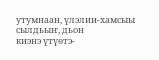утумнаан, үлэлии-хамсыы сылдьыҥ, дьон
киэнэ үтүөтэ-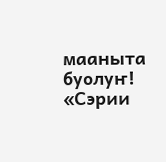мааныта буолуҥ!
«Сэрии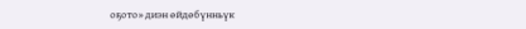оҕото» диэн өйдөбүнньүк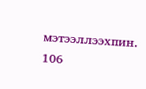мэтээллээхпин.
106